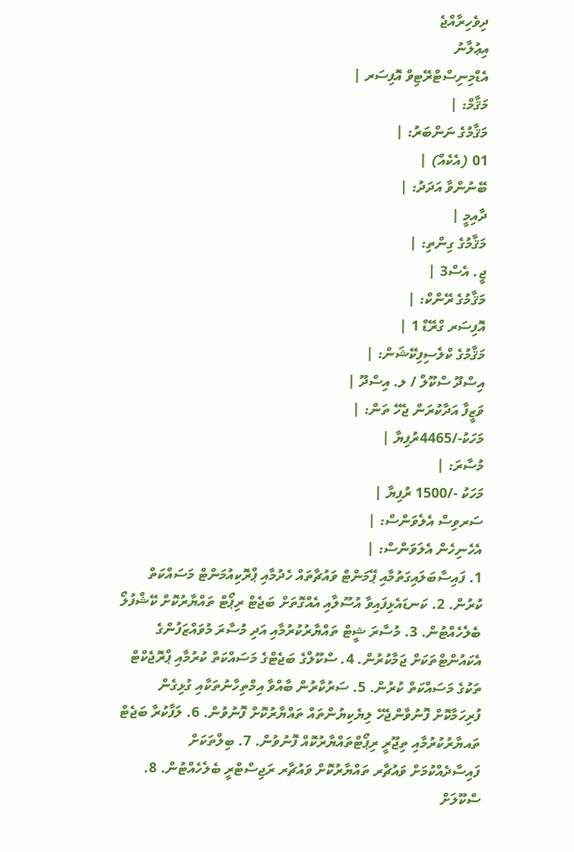ދިވެހިރާއްޖެ
އިޢުލާނު
އެޑްމިނިސްޓްރޭޓިވް އޮފިސަރ |
މަޤާމް: |
މަޤާމުގެ ނަންބަރު: |
01 (އެކެއް) |
ބޭނުންވާ އަދަދު: |
ދާއިމީ |
މަޤާމުގެ ގިންތި: |
ޖީ. އެސް3 |
މަޤާމުގެ ރޭންކް: |
އޮފިސަރ ގްރޭޑް 1 |
މަޤާމުގެ ކްލެސިފިކޭޝަން: |
އިސްދޫ ސްކޫލް / ލ. އިސްދޫ |
ވަޒީފާ އަދާކުރަން ޖެހޭ ތަން: |
މަހަކު-/4465ރުފިޔާ |
މުސާރަ: |
މަހަކު -/1500 ރުފިޔާ |
ސަރވިސް އެލެވަންސް: |
އެހެނިހެން އެލަވަންސް: |
1. ފައިސާބަލައިގަތުމާއި ޕޭމަންޓް ވައުޗާތައް ހެދުމާއި ޕްރޮކިއުމަންޓް މަސައްކަތް ކުރުން. 2. ކަނޑައެޅިފައިވާ އުސޫލާއި އެއްގޮތަށް ބަޖެޓް ރިޕޯޓް ތައްޔާރުކޮށް ކޭޝްފުލޯ ބެލެހެއްޓުން. 3. މުސާރަ ޝީޓް ތައްޔާރުކުރުމާއި އަދި މުސާރަ މުވައްޒަފުންގެ އެކައުންޓްތަކަށް ޖަމާކުރުން. 4. ސްކޫލްގެ ބަޖެޓްގެ މަސައްކަތް ކުރުމާއި ޕްރޮޖެކްޓް ތަކުގެ މަސައްކަތް ކުރުން. 5. ސަރުކާރުން ބާއްވާ އިމްތިހާނުތަކާއި ގުޅިގެން ފުރިހަމާކޮށް ފޮނުވާންޖެހޭ ލިޔެކިޔުންތައް ތައްޔާރުކޮށް ފޮނުވުން. 6. ލަފާކުރާ ބަޖެޓް ތައޔާރުކުރުމާއި ތިޖޫރީ ރިޕޯޓްތައްޔާރުކޮއް ފޮނުވުން. 7. ބިލްތަކަށް ފައިސާދެއްކުމަށް ވައުޗާރ ތައްޔާރުކޮށް ވައުޗާރ ރަޖިސްޓްރީ ބެލެހެއްޓުން. 8. ސްކޫލަށް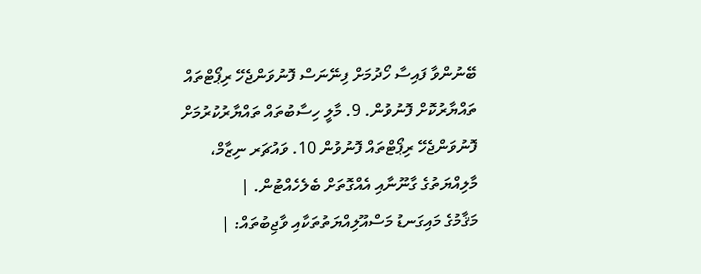ބޭނުންވާ ފައިސާ ހޯދުމަށް ފިނޭނަސް ފޮނުވަންޖެހޭ ރިޕޯޓްތައް ތައްޔާރުކޮށް ފޮނުވުން. 9. މާލީ ހިސާބުތައް ތައްޔާރުކުރުމަށް ފޮނުވަންޖެހޭ ރިޕޯޓްތައް ފޮނުވުން 10. ވައުޗަރ ނިޒާމް، މާލިއްޔަތުގެ ގާނޫނާއި އެއްގޮތަށް ބެލެހެއްޓުން. |
މަޤާމުގެ މައިގަނޑު މަސްއޫލިއްޔަތުތަކާއި ވާޖިބުތައް: |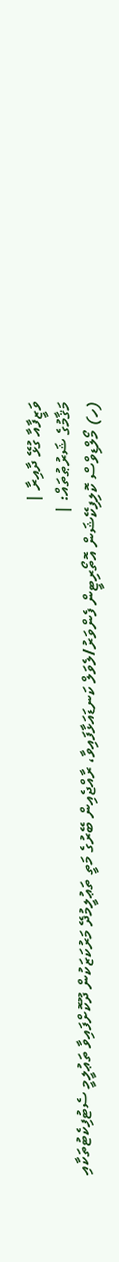ވަޒީފާއާ ގުޅޭ ދާއިރާ |
މަޤާމުގެ ޝަރުޠުތައް: |
(ހ) މޯލްޑިވްސް ކޮލިފިކޭޝަން އޮތޯރިޓީން ފެންވަރު/ލެވަލް ކަނޑައަޅާފައިވާ، ރާއްޖެއިން ބޭރުގެ މަތީ ތަޢުލީމުދޭ މަރުކަޒަކުން ދޫކޮށްފައިވާ ތަޢުލީމީ ސެޓުފިކެޓުތަކާއި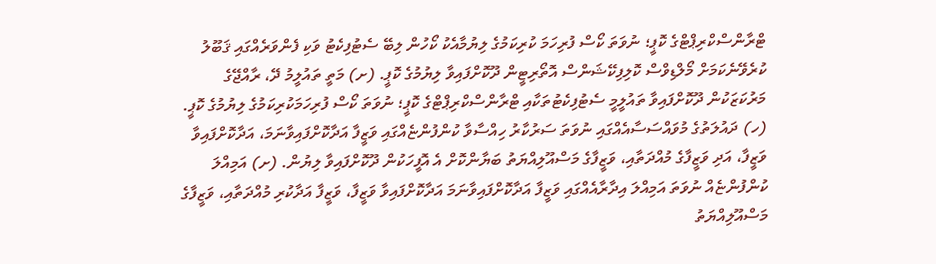ޓްރާންސްކްރިޕްޓްގެ ކޮޕީ؛ ނުވަތަ ކޯސް ފުރިހަމަ ކުރިކަމުގެ ލިޔުމާއެކު ކޯހުން ލިބޭ ސެޓުފިކެޓު ވަކި ފެންވަރެއްގައި ޤަބޫލު ކުރެވޭނެކަމަށް މޯލްޑިވްސް ކޮލިފިކޭޝަންސް އޮތޯރިޓީން ދޫކޮށްފައިވާ ލިޔުމުގެ ކޮޕީ. (ށ) މަތީ ތައުލީމު ދޭ، ރާއްޖޭގެ މަރުކަޒަކުން ދޫކޮށްފައިވާ ތައުލީމީ ސެޓުފިކެޓުތަކާއި ޓްރާންސްކްރިޕްޓްގެ ކޮޕީ؛ ނުވަތަ ކޯސް ފުރިހަމަކުރިކަމުގެ ލިޔުމުގެ ކޮޕީ.
(ހ) ދައުލަތުގެ މުވައްސަސާއެއްގައި ނުވަތަ ސަރުކާރު ހިއްސާވާ ކުންފުންޏެއްގައި ވަޒީފާ އަދާކޮށްފައިވާނަމަ، އަދާކޮށްފައިވާ ވަޒީފާ، އަދި ވަޒީފާގެ މުއްދަތާއި، ވަޒީފާގެ މަސްއޫލިއްޔަތު ބަޔާންކޮށް އެ އޮފީހަކުން ދޫކޮށްފައިވާ ލިޔުން. (ށ) އަމިއްލަ ކުންފުންޏެއް ނުވަތަ އަމިއްލަ އިދާރާއެއްގައި ވަޒީފާ އަދާކޮށްފައިވާނަމަ އަދާކޮށްފައިވާ ވަޒީފާ، ވަޒީފާ އަދާކުރި މުއްދަތާއި، ވަޒީފާގެ މަސްއޫލިއްޔަތު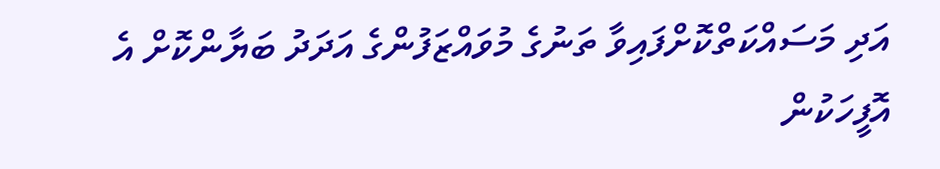އަދި މަސައްކަތްކޮށްފައިވާ ތަނުގެ މުވައްޒަފުންގެ އަދަދު ބަޔާންކޮށް އެ އޮފީހަކުން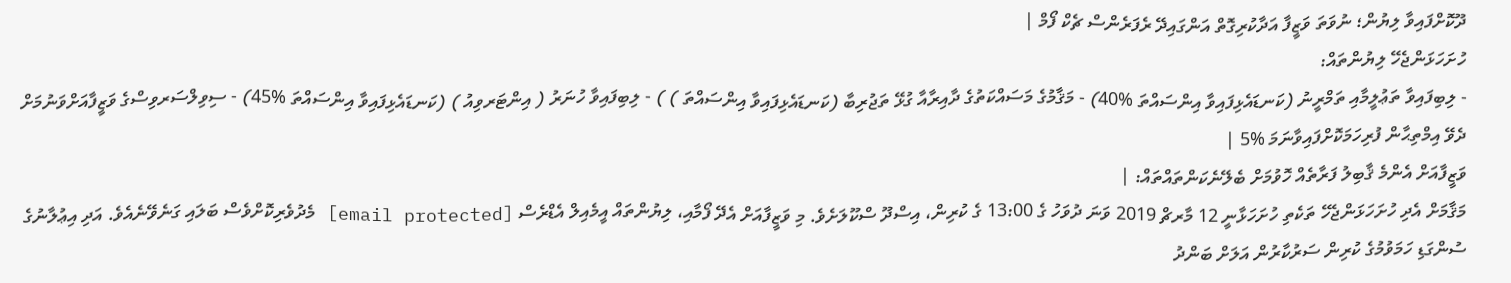ދޫކޮށްފައިވާ ލިޔުން؛ ނުވަތަ ވަޒީފާ އަދާކުރިގޮތް އަންގައިދޭ ރެފަރެންސް ޗެކް ފޯމް |
ހުށަހަޅަންޖެހޭ ލިޔުންތައް:
- ލިބިފައިވާ ތަޢުލީމާއި ތަމްރީނު (ކަނޑައެޅިފައިވާ އިންސައްތަ %40) - މަޤާމުގެ މަސައްކަތުގެ ދާއިރާއާ ގުޅޭ ތަޖުރިބާ (ކަނޑައެޅިފައިވާ އިންސައްތަ ) ) - ލިބިފައިވާ ހުނަރު ( އިންޓަރވިއު ) (ކަނޑައެޅިފައިވާ އިންސައްތަ %45) - ސިވިލްސަރވިސްގެ ވަޒީފާއަށްވަނުމަށް ދެވޭ އިމްތިޙާން ފުރިހަމަކޮށްފައިވާނަމަ %5 |
ވަޒީފާއަށް އެންމެ ޤާބިލު ފަރާތެއް ހޮވުމަށް ބެލޭނެކަންތައްތައް: |
މަޤާމަށް އެދި ހުށަހަޅަންޖެހޭ ތަކެތި ހުށަހަޅާނީ 12 މާރޗް 2019 ވަނަ ދުވަހު ގެ 13:00 ގެ ކުރިން، އިސްދޫ ސްކޫލަށެވެ. މި ވަޒީފާއަށް އެދޭ ފޯމާއި، ލިޔުންތައް އީމެއިލް އެޑްރެސް [email protected] މެދުވެރިކޮށްވެސް ބަލައި ގަނެވޭނެއެވެ. އަދި އިޢުލާނުގެ ސުންގަޑި ހަމަވުމުގެ ކުރިން ސަރުކާރުން އަލަށް ބަންދު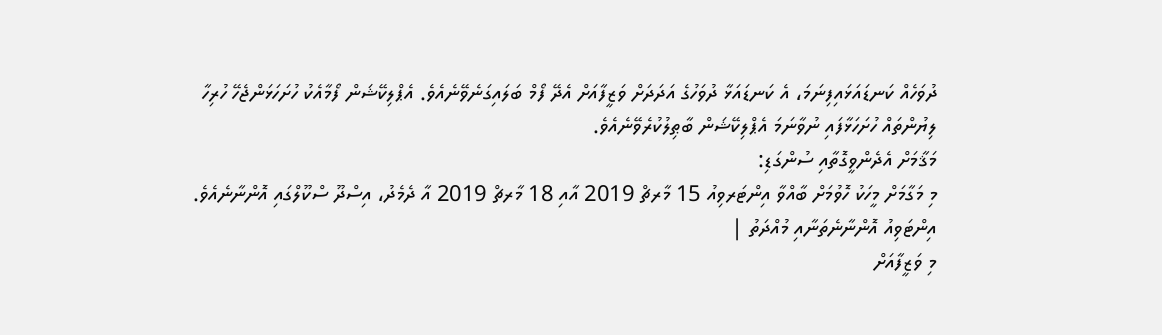ދުވަހެއް ކަނޑައަޅައިފިނަމަ، އެ ކަނޑައަޅާ ދުވަހުގެ އަދަދަށް ވަޒީފާއަށް އެދޭ ފޯމް ބަލައިގަނެވޭނެއެވެ. އެޕްލިކޭޝަން ފޯމާއެކު ހުށަހަޅަންޖެހޭ ހުރިހާ ލިޔުންތައް ހުށަހަޅާފައި ނުވާނަމަ އެޕްލިކޭޝަން ބާޠިލުކުރެވޭނެއެވެ.
މަޤާމަށް އެދެންވީގޮތާއި ސުންގަޑި:
މި މަގާމަށް މީހަކު ހޮވުމަށް ބާއްވާ އިންޓަރވިއު 15 މާރޗް 2019 އާއި 18 މާރޗް 2019 އާ ދެމެދު، އިސްދޫ ސްކޫލްގައި އޮންނާނެއެވެ.
އިންޓަވިއު އޮންނާނެތަނާއި މުއްދަތު |
މި ވަޒީފާއަށް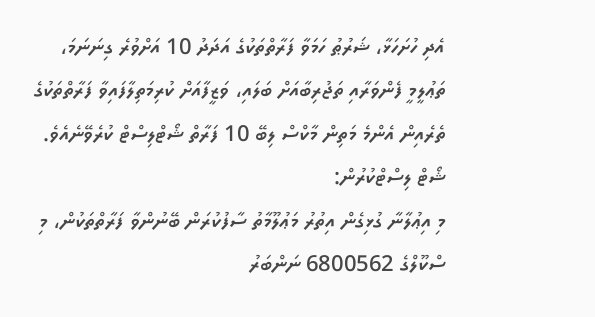އެދި ހުށަހަޅާ، ޝަރުޠު ހަމަވާ ފަރާތްތަކުގެ އަދަދު 10 އަށްވުރެ ގިނަނަމަ، ތަޢުލީމީ ފެންވަރާއި ތަޖުރިބާއަށް ބަލައި، ވަޒީފާއަށް ކުރިމަތިލާފައިވާ ފަރާތްތަކުގެ ތެރެއިން އެންމެ މަތިން މާކްސް ލިބޭ 10 ފަރާތް ޝޯޓްލިސްޓް ކުރެވޭނެއެވެ.
ޝޯޓް ލިސްޓްކުރުން:
މި އިޢުލާނާ ގުޅިގެން އިތުރު މަޢުލޫމާތު ސާފުކުރަން ބޭނުންވާ ފަރާތްތަކުން، މި ސްކޫލްގެ 6800562 ނަންބަރު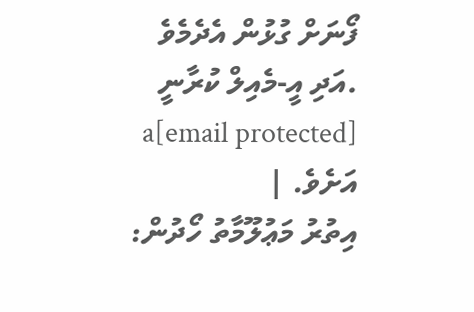ފޯނަށް ގުޅުން އެދެމެވެ .އަދި އީ-މެއިލް ކުރާނީ a[email protected] އަށެވެ. |
އިތުރު މަޢުލޫމާތު ހޯދުން: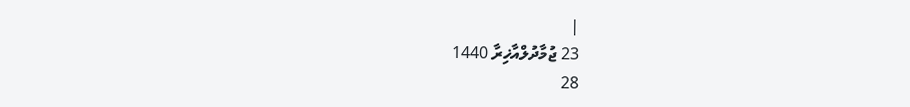|
23 ޖުމާދުލްއާޚިރާ 1440
28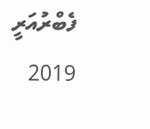ފެބްރުއަރީ 2019